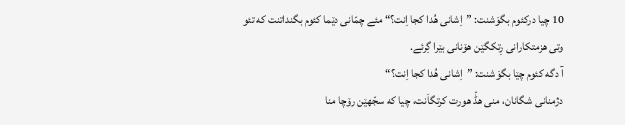10 چیا درکئوم بگوَشنت: ”اِشانی هُدا کجا اِنت؟“ مئے چمّانی دێما کئوم بگنداتنت که تئو وتی هزمتکارانی رِتکگێن هۆنانی بێرا گِرئے.
آ دگه کئوم چێا بگوَشنت: ”اِشانی هُدا کجا اِنت؟“
دژمنانی شگانان، منی هڈّ هورت کرتگاَنت، چیا که سجّهێن رۆچا منا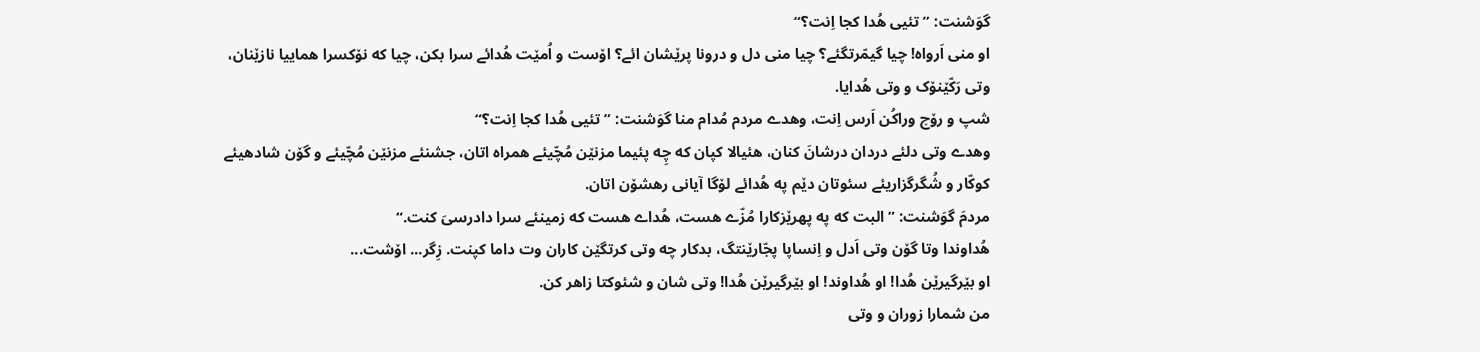گوَشنت: ”تئیی هُدا کجا اِنت؟“
او منی اَرواه! چیا گیمّرتگئے؟ چیا منی دل و درونا پرێشان ائے؟ اۆست و اُمێت هُدائے سرا بکن، چیا که نۆکسرا هماییا نازێنان، وتی رَکّێنۆک و وتی هُدایا.
شپ و رۆچ وراکُن اَرس اِنت، وهدے مردم مُدام منا گوَشنت: ”تئیی هُدا کجا اِنت؟“
وهدے وتی دلئے دردان درشانَ کنان، هئیالا کپان که چِه پئیما مزنێن مُچّیئے همراه اتان، جشنئے مزنێن مُچّیئے و گۆن شادهیئے کوکّار و شُگرگزاریئے سئوتان دێم په هُدائے لۆگا آیانی رهشۆن اتان.
مردمَ گوَشنت: ”البت که په پهرێزکارا مُزّے هست، هُداے هست که زمینئے سرا دادرسیَ کنت.“
هُداوندا وتا گۆن وتی اَدل و اِنساپا پجّارێنتگ، بدکار چه وتی کرتگێن کاران وت داما کپنت. زِگر... اۆشت...
او بێرگیرێن هُدا! او هُداوند! او بێرگیرێن هُدا! وتی شان و شئوکتا زاهر کن.
من شمارا زوران و وتی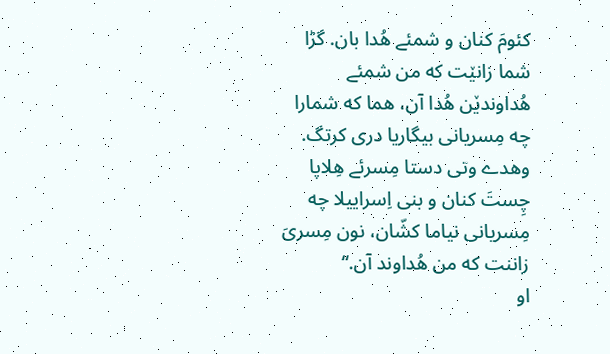کئومَ کنان و شمئے هُدا بان. گڑا شما زانێت که من شمئے هُداوندێن هُدا آن، هما که شمارا چه مِسریانی بیگاریا دری کرتگ.
وهدے وتی دستا مِسرئے هِلاپا چِستَ کنان و بنی اِسراییلا چه مِسریانی نیاما کشّان، نون مِسریَ زاننت که من هُداوند آن.“
او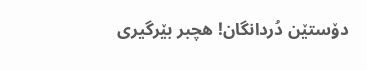دۆستێن دُردانگان! هچبر بێرگیری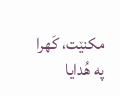مکنێت، کَهرا په هُدایا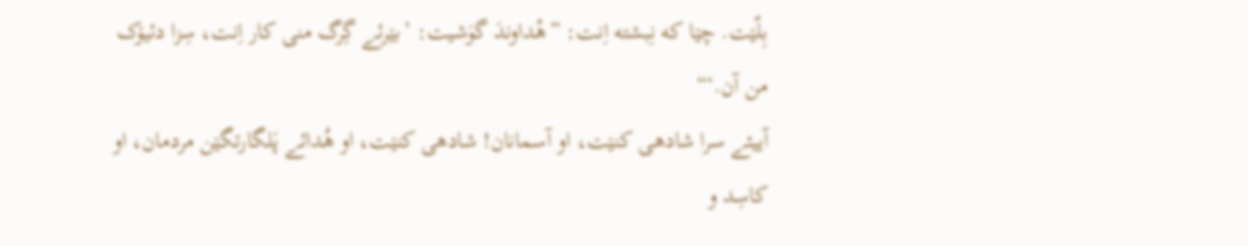بِلّێت. چێا که نِبشته اِنت: ”هُداوندَ گوَشیت: ’بێرئے گِرگ منی کار اِنت، سِزا دئیۆک من آن.‘“
آییئے سرا شادهی کنێت، او آسمانان! شادهی کنێت، او هُدائے پَلگارتگێن مردمان، او کاسِد و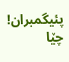پئیگمبران! چێا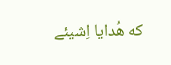که هُدایا اِشیئے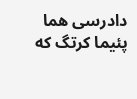دادرسی هما پئیما کرتگ که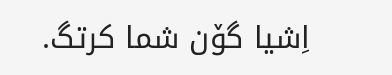اِشیا گۆن شما کرتگ.